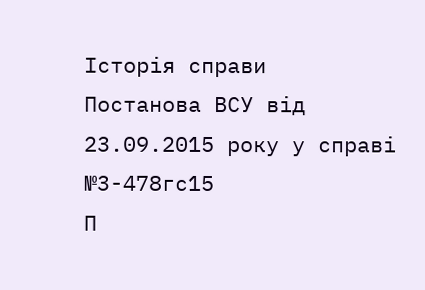Історія справи
Постанова ВСУ від 23.09.2015 року у справі №3-478гс15
П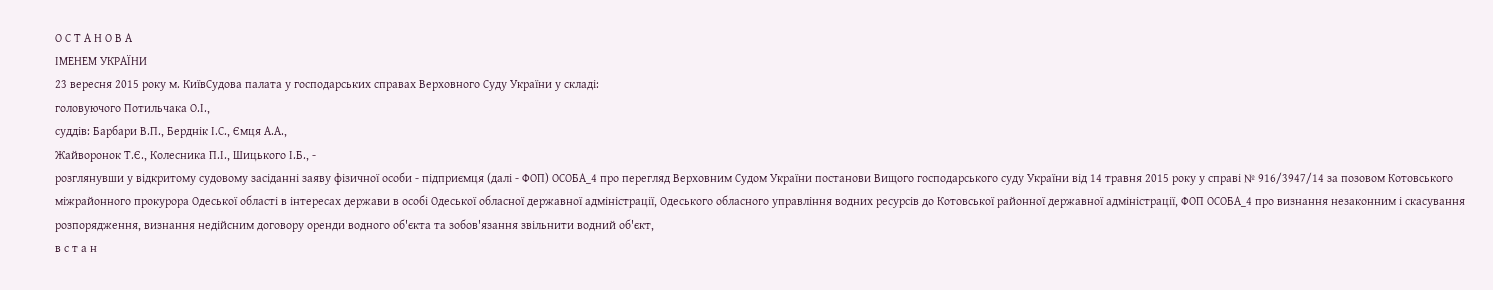О С Т А Н О В А
ІМЕНЕМ УКРАЇНИ
23 вересня 2015 року м. КиївСудова палата у господарських справах Верховного Суду України у складі:
головуючого Потильчака О.І.,
суддів: Барбари В.П., Берднік І.С., Ємця А.А.,
Жайворонок Т.Є., Колесника П.І., Шицького І.Б., -
розглянувши у відкритому судовому засіданні заяву фізичної особи - підприємця (далі - ФОП) ОСОБА_4 про перегляд Верховним Судом України постанови Вищого господарського суду України від 14 травня 2015 року у справі № 916/3947/14 за позовом Котовського міжрайонного прокурора Одеської області в інтересах держави в особі Одеської обласної державної адміністрації, Одеського обласного управління водних ресурсів до Котовської районної державної адміністрації, ФОП ОСОБА_4 про визнання незаконним і скасування розпорядження, визнання недійсним договору оренди водного об'єкта та зобов'язання звільнити водний об'єкт,
в с т а н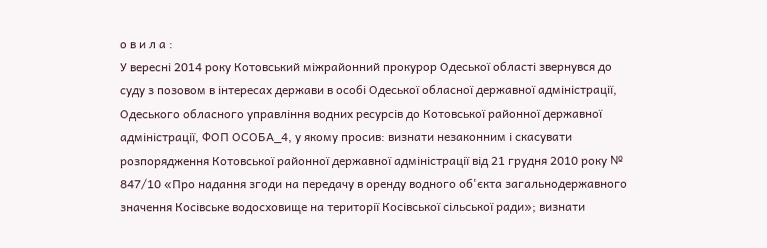о в и л а :
У вересні 2014 року Котовський міжрайонний прокурор Одеської області звернувся до суду з позовом в інтересах держави в особі Одеської обласної державної адміністрації, Одеського обласного управління водних ресурсів до Котовської районної державної адміністрації, ФОП ОСОБА_4, у якому просив: визнати незаконним і скасувати розпорядження Котовської районної державної адміністрації від 21 грудня 2010 року № 847/10 «Про надання згоди на передачу в оренду водного об'єкта загальнодержавного значення Косівське водосховище на території Косівської сільської ради»; визнати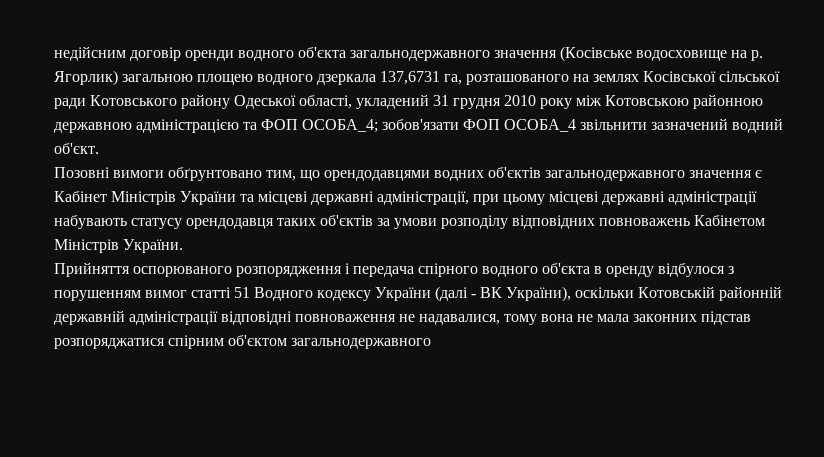недійсним договір оренди водного об'єкта загальнодержавного значення (Косівське водосховище на р. Ягорлик) загальною площею водного дзеркала 137,6731 га, розташованого на землях Косівської сільської ради Котовського району Одеської області, укладений 31 грудня 2010 року між Котовською районною державною адміністрацією та ФОП ОСОБА_4; зобов'язати ФОП ОСОБА_4 звільнити зазначений водний об'єкт.
Позовні вимоги обґрунтовано тим, що орендодавцями водних об'єктів загальнодержавного значення є Кабінет Міністрів України та місцеві державні адміністрації, при цьому місцеві державні адміністрації набувають статусу орендодавця таких об'єктів за умови розподілу відповідних повноважень Кабінетом Міністрів України.
Прийняття оспорюваного розпорядження і передача спірного водного об'єкта в оренду відбулося з порушенням вимог статті 51 Водного кодексу України (далі - ВК України), оскільки Котовській районній державній адміністрації відповідні повноваження не надавалися, тому вона не мала законних підстав розпоряджатися спірним об'єктом загальнодержавного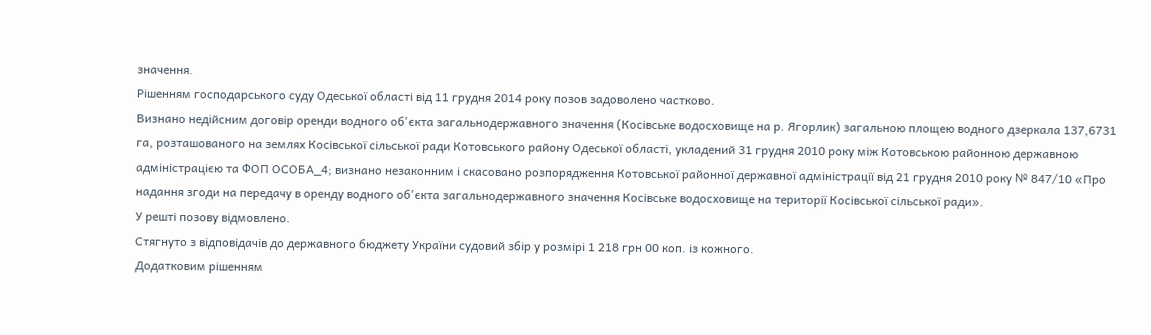значення.
Рішенням господарського суду Одеської області від 11 грудня 2014 року позов задоволено частково.
Визнано недійсним договір оренди водного об'єкта загальнодержавного значення (Косівське водосховище на р. Ягорлик) загальною площею водного дзеркала 137,6731 га, розташованого на землях Косівської сільської ради Котовського району Одеської області, укладений 31 грудня 2010 року між Котовською районною державною адміністрацією та ФОП ОСОБА_4; визнано незаконним і скасовано розпорядження Котовської районної державної адміністрації від 21 грудня 2010 року № 847/10 «Про надання згоди на передачу в оренду водного об'єкта загальнодержавного значення Косівське водосховище на території Косівської сільської ради».
У решті позову відмовлено.
Стягнуто з відповідачів до державного бюджету України судовий збір у розмірі 1 218 грн 00 коп. із кожного.
Додатковим рішенням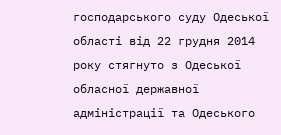господарського суду Одеської області від 22 грудня 2014 року стягнуто з Одеської обласної державної адміністрації та Одеського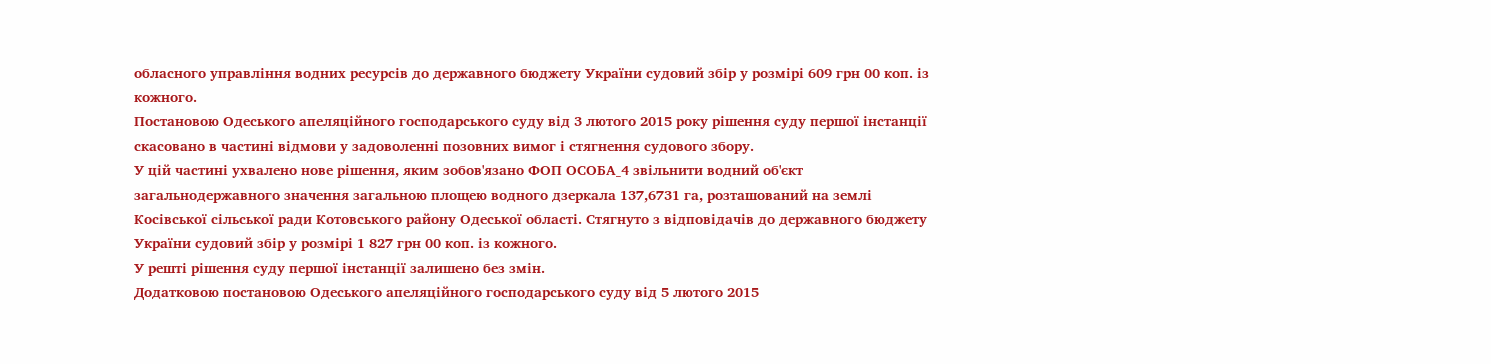обласного управління водних ресурсів до державного бюджету України судовий збір у розмірі 609 грн 00 коп. із кожного.
Постановою Одеського апеляційного господарського суду від 3 лютого 2015 року рішення суду першої інстанції скасовано в частині відмови у задоволенні позовних вимог і стягнення судового збору.
У цій частині ухвалено нове рішення, яким зобов'язано ФОП ОСОБА_4 звільнити водний об'єкт загальнодержавного значення загальною площею водного дзеркала 137,6731 га, розташований на землі Косівської сільської ради Котовського району Одеської області. Стягнуто з відповідачів до державного бюджету України судовий збір у розмірі 1 827 грн 00 коп. із кожного.
У решті рішення суду першої інстанції залишено без змін.
Додатковою постановою Одеського апеляційного господарського суду від 5 лютого 2015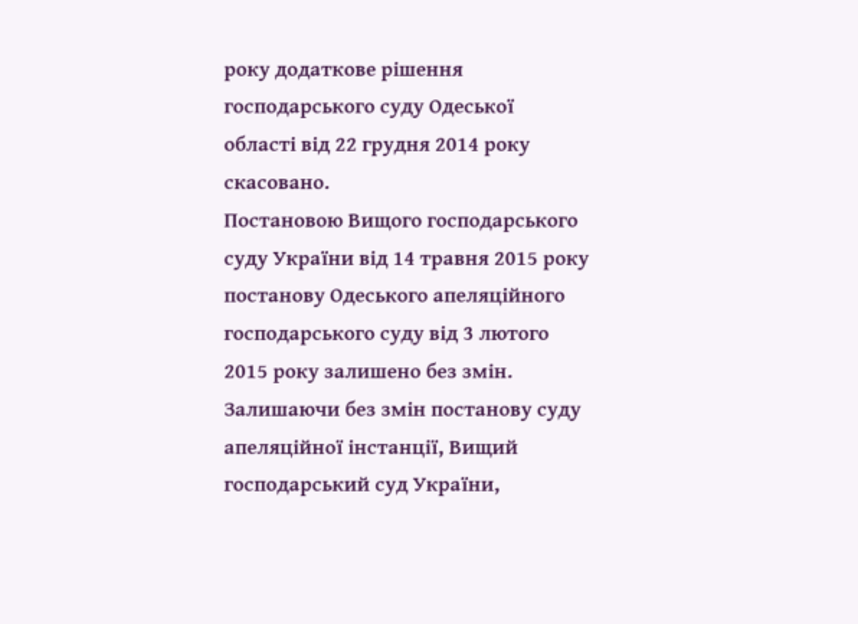року додаткове рішення господарського суду Одеської області від 22 грудня 2014 року скасовано.
Постановою Вищого господарського суду України від 14 травня 2015 року постанову Одеського апеляційного господарського суду від 3 лютого 2015 року залишено без змін.
Залишаючи без змін постанову суду апеляційної інстанції, Вищий господарський суд України,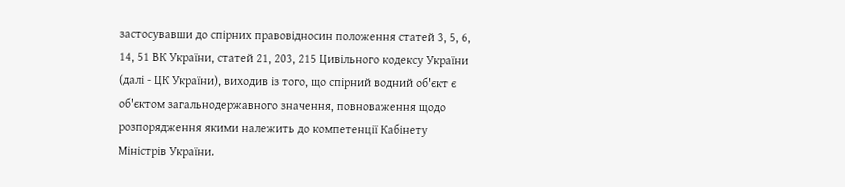застосувавши до спірних правовідносин положення статей 3, 5, 6, 14, 51 ВК України, статей 21, 203, 215 Цивільного кодексу України (далі - ЦК України), виходив із того, що спірний водний об'єкт є об'єктом загальнодержавного значення, повноваження щодо розпорядження якими належить до компетенції Кабінету Міністрів України.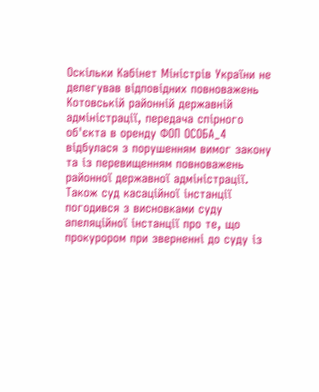Оскільки Кабінет Міністрів України не делегував відповідних повноважень Котовській районній державній адміністрації, передача спірного об'єкта в оренду ФОП ОСОБА_4 відбулася з порушенням вимог закону та із перевищенням повноважень районної державної адміністрації.
Також суд касаційної інстанції погодився з висновками суду апеляційної інстанції про те, що прокурором при зверненні до суду із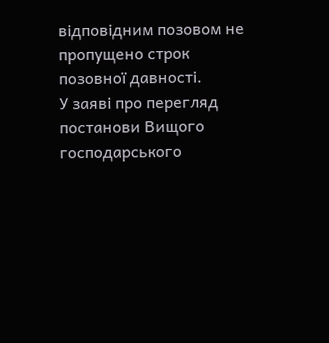відповідним позовом не пропущено строк позовної давності.
У заяві про перегляд постанови Вищого господарського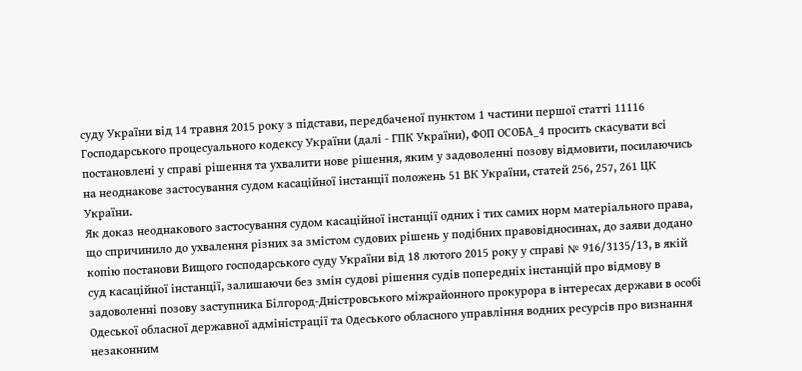суду України від 14 травня 2015 року з підстави, передбаченої пунктом 1 частини першої статті 11116 Господарського процесуального кодексу України (далі - ГПК України), ФОП ОСОБА_4 просить скасувати всі постановлені у справі рішення та ухвалити нове рішення, яким у задоволенні позову відмовити, посилаючись на неоднакове застосування судом касаційної інстанції положень 51 ВК України, статей 256, 257, 261 ЦК України.
Як доказ неоднакового застосування судом касаційної інстанції одних і тих самих норм матеріального права, що спричинило до ухвалення різних за змістом судових рішень у подібних правовідносинах, до заяви додано копію постанови Вищого господарського суду України від 18 лютого 2015 року у справі № 916/3135/13, в якій суд касаційної інстанції, залишаючи без змін судові рішення судів попередніх інстанцій про відмову в задоволенні позову заступника Білгород-Дністровського міжрайонного прокурора в інтересах держави в особі Одеської обласної державної адміністрації та Одеського обласного управління водних ресурсів про визнання незаконним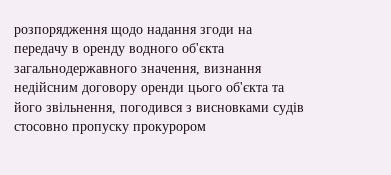розпорядження щодо надання згоди на передачу в оренду водного об'єкта загальнодержавного значення, визнання недійсним договору оренди цього об'єкта та його звільнення, погодився з висновками судів стосовно пропуску прокурором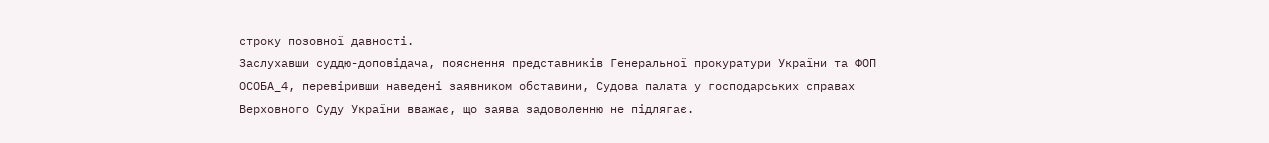строку позовної давності.
Заслухавши суддю-доповідача, пояснення представників Генеральної прокуратури України та ФОП ОСОБА_4, перевіривши наведені заявником обставини, Судова палата у господарських справах Верховного Суду України вважає, що заява задоволенню не підлягає.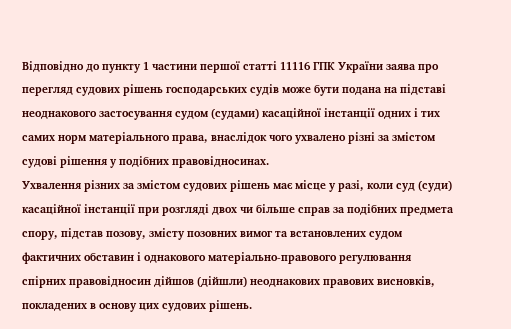Відповідно до пункту 1 частини першої статті 11116 ГПК України заява про перегляд судових рішень господарських судів може бути подана на підставі неоднакового застосування судом (судами) касаційної інстанції одних і тих самих норм матеріального права, внаслідок чого ухвалено різні за змістом судові рішення у подібних правовідносинах.
Ухвалення різних за змістом судових рішень має місце у разі, коли суд (суди) касаційної інстанції при розгляді двох чи більше справ за подібних предмета спору, підстав позову, змісту позовних вимог та встановлених судом фактичних обставин і однакового матеріально-правового регулювання спірних правовідносин дійшов (дійшли) неоднакових правових висновків, покладених в основу цих судових рішень.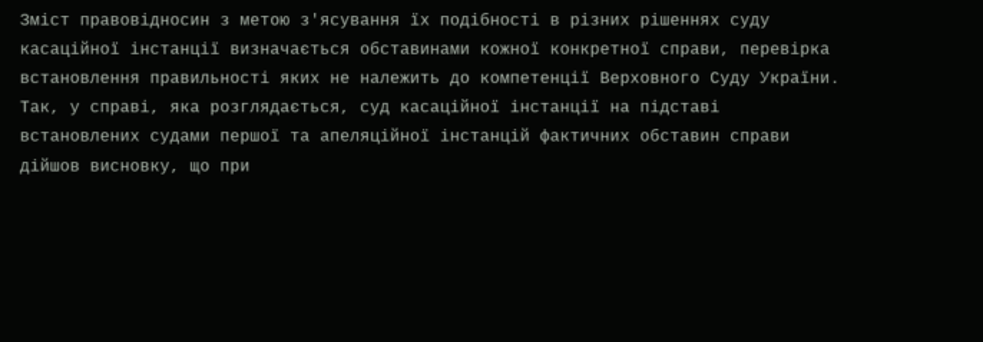Зміст правовідносин з метою з'ясування їх подібності в різних рішеннях суду касаційної інстанції визначається обставинами кожної конкретної справи, перевірка встановлення правильності яких не належить до компетенції Верховного Суду України.
Так, у справі, яка розглядається, суд касаційної інстанції на підставі встановлених судами першої та апеляційної інстанцій фактичних обставин справи дійшов висновку, що при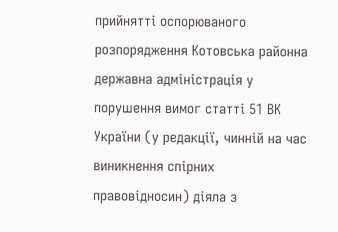прийнятті оспорюваного розпорядження Котовська районна державна адміністрація у порушення вимог статті 51 ВК України (у редакції, чинній на час виникнення спірних правовідносин) діяла з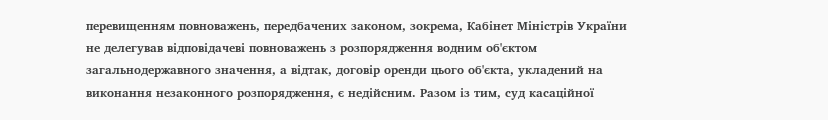перевищенням повноважень, передбачених законом, зокрема, Кабінет Міністрів України не делегував відповідачеві повноважень з розпорядження водним об'єктом загальнодержавного значення, а відтак, договір оренди цього об'єкта, укладений на виконання незаконного розпорядження, є недійсним. Разом із тим, суд касаційної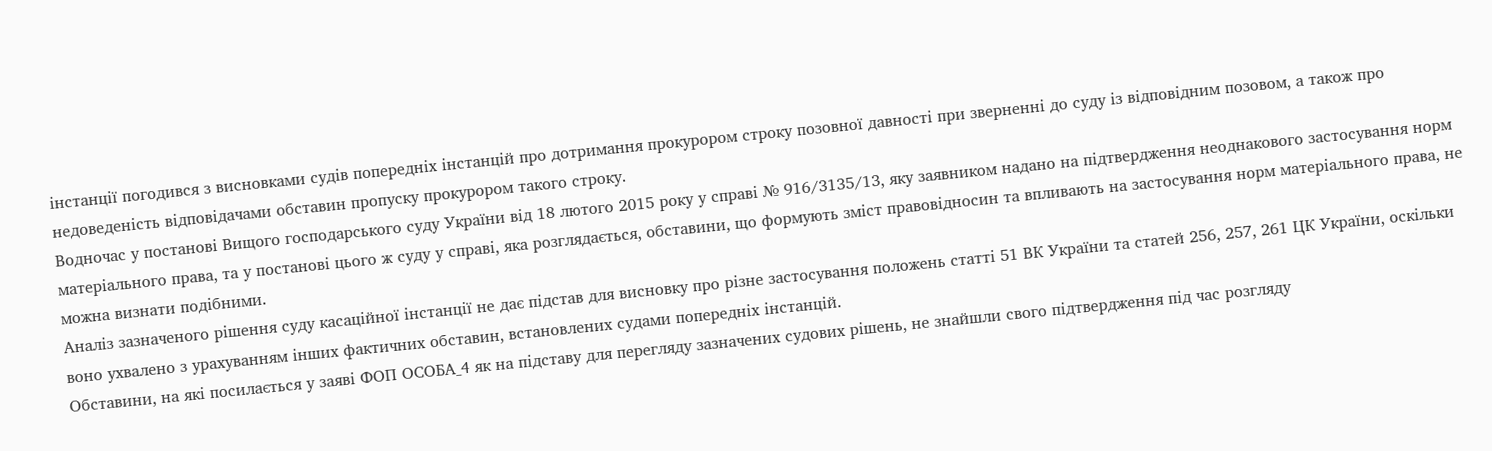інстанції погодився з висновками судів попередніх інстанцій про дотримання прокурором строку позовної давності при зверненні до суду із відповідним позовом, а також про недоведеність відповідачами обставин пропуску прокурором такого строку.
Водночас у постанові Вищого господарського суду України від 18 лютого 2015 року у справі № 916/3135/13, яку заявником надано на підтвердження неоднакового застосування норм матеріального права, та у постанові цього ж суду у справі, яка розглядається, обставини, що формують зміст правовідносин та впливають на застосування норм матеріального права, не можна визнати подібними.
Аналіз зазначеного рішення суду касаційної інстанції не дає підстав для висновку про різне застосування положень статті 51 ВК України та статей 256, 257, 261 ЦК України, оскільки воно ухвалено з урахуванням інших фактичних обставин, встановлених судами попередніх інстанцій.
Обставини, на які посилається у заяві ФОП ОСОБА_4 як на підставу для перегляду зазначених судових рішень, не знайшли свого підтвердження під час розгляду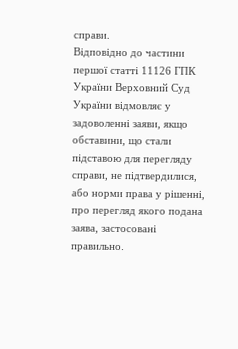справи.
Відповідно до частини першої статті 11126 ГПК України Верховний Суд України відмовляє у задоволенні заяви, якщо обставини, що стали підставою для перегляду справи, не підтвердилися, або норми права у рішенні, про перегляд якого подана заява, застосовані правильно.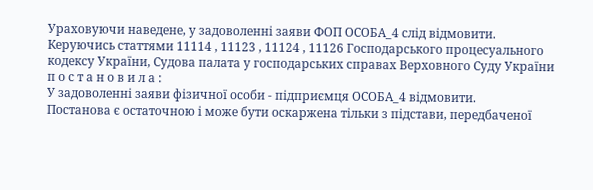Ураховуючи наведене, у задоволенні заяви ФОП ОСОБА_4 слід відмовити.
Керуючись статтями 11114 , 11123 , 11124 , 11126 Господарського процесуального кодексу України, Судова палата у господарських справах Верховного Суду України
п о с т а н о в и л а :
У задоволенні заяви фізичної особи - підприємця ОСОБА_4 відмовити.
Постанова є остаточною і може бути оскаржена тільки з підстави, передбаченої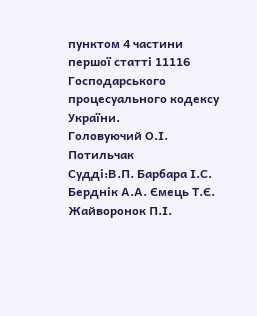пунктом 4 частини першої статті 11116 Господарського процесуального кодексу України.
Головуючий О.І. Потильчак
Судді:В.П. Барбара І.С. Берднік А.А. Ємець Т.Є. Жайворонок П.І.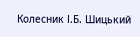Колесник І.Б. Шицький